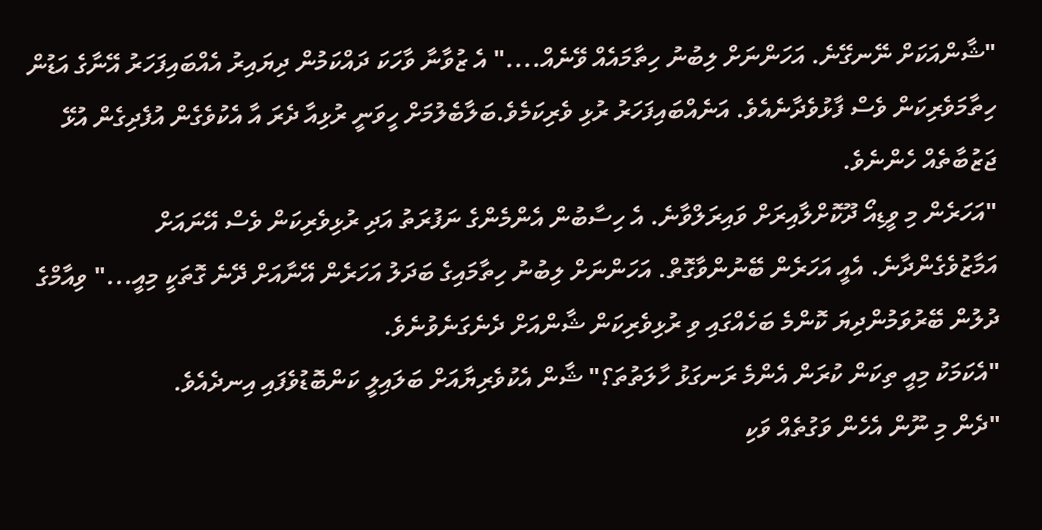"ޝާންއަކަށް ނޭނގޭނެ. އަހަންނަށް ލިބުނު ހިތާމައެއް ވޭނެއް...." އެ ޒުވާނާ ވާހަކަ ދައްކަމުން ދިޔައިރު އެއްބައިފަހަރު އޭނާގެ އަޑުން ހިތާމަވެރިކަން ވެސް ފާޅުވެދާނެއެވެ. އަނެއްބައިފަހަރު ރުޅި ވެރިކަމެވެ.ބަލާބެލުމަށް ހީވަނީ ރުޅިއާ ދެރަ އާ އެކުވެގެން އުފެދިގެން އުޅޭ ޖަޒުބާތެއް ހެންނެވެ.
"އަހަރެން މި ވީޑިއޯ ދޫކޮށްލާއިރަށް ވައިރަލްވާނެ. އެ ހިސާބުން އެންމެންގެ ނަފުރަތު އަދި ރުޅިވެރިކަން ވެސް އޭނައަށް އަމާޒުވެގެންދާނެ. އެއީ އަހަރެން ބޭނުންވާގޮތް. އަހަންނަށް ލިބުނު ހިތާމައިގެ ބަދަލު އަހަރެން އޭނާއަށް ދޭނެ ގޮތަކީ މިއީ..." ވިއާމްގެ ދުލުން ބޭރުވަމުންދިޔަ ކޮންމެ ބަހެއްގައި ވި ރުޅިވެރިކަން ޝާންއަށް ދެނެގަނެވުނެވެ.
"އެކަމަކު މިއީ ތިކަން ކުރަން އެންމެ ރަނގަޅު ހާލަތުތަ؟" ޝާން އެކުވެރިޔާއަށް ބަލައިލީ ކަންބޮޑުވެފައި އިނދެއެވެ.
"ދެން މި ނޫން އެހެން ވަގުތެއް ވަކި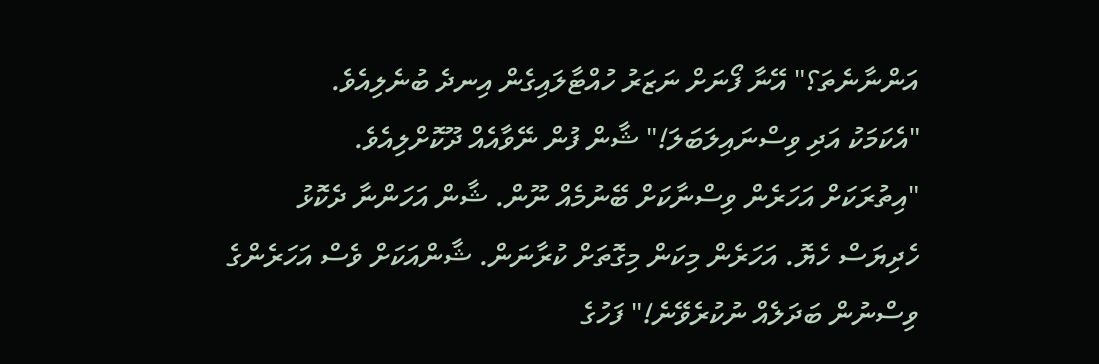އަންނާނެތަ؟" އޭނާ ފޯނަށް ނަޒަރު ހުއްޓާލައިގެން އިނދެ ބުނެލިއެވެ.
"އެކަމަކު އަދި ވިސްނައިލަބަލަ!" ޝާން ފުން ނޭވާއެއް ދޫކޮށްލިއެވެ.
"އިތުރަކަށް އަހަރެން ވިސްނާކަށް ބޭނުމެއް ނޫން. ޝާން އަހަންނާ ދެކޮޅު ހެދިޔަސް ހެޔޮ. އަހަރެން މިކަން މިގޮތަށް ކުރާނަން. ޝާންއަކަށް ވެސް އަހަރެންގެ ވިސްނުން ބަދަލެއް ނުކުރެވޭނެ!" ފަހުގެ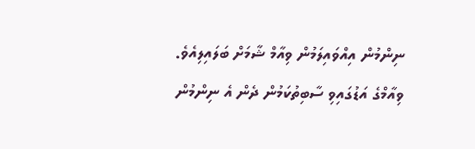ނިންމުން އިއްވައިލަމުން ވިއާމް ޝާމަށް ބަލައިލިއެވެ. ވިއާމްގެ އަޑުގައިވި ސާބިތުކަމުން ދެން އެ ނިންމުން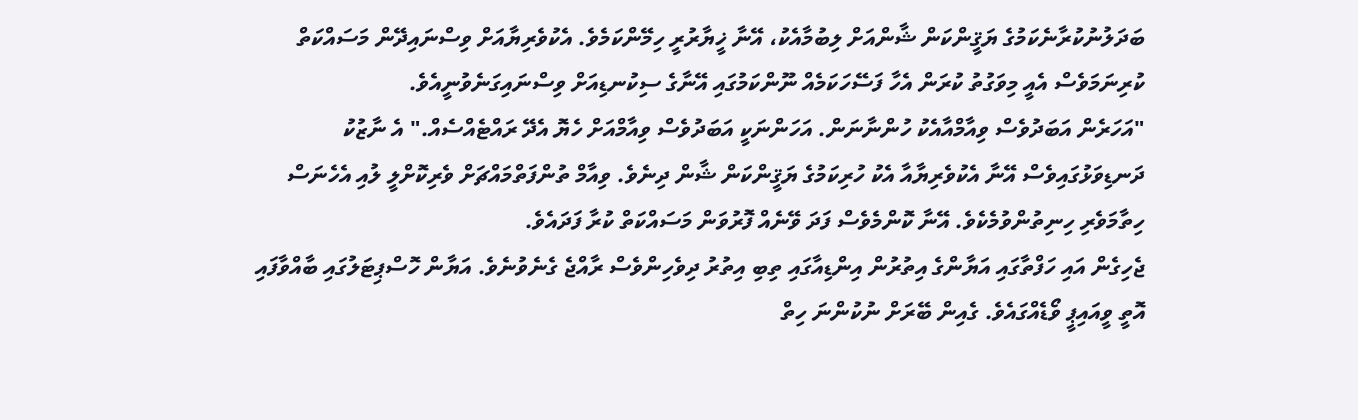ބަދަލުނުކުރާނެކަމުގެ ޔަޤީންކަން ޝާންއަށް ލިބުމާއެކު، އޭނާ ޚީޔާރުރީ ހިމޭންކަމެވެ. އެކުވެރިޔާއަށް ވިސްނައިދޭން މަސައްކަތް ކުރިނަމަވެސް އެއީ މިވަގުތު ކުރަން އެހާ ފަސޭހަކަމެއް ނޫންކަމުގައި އޭނާގެ ސިކުނޑިއަށް ވިސްނައިގަނެވުނީއެވެ.
"އަހަރެން އަބަދުވެސް ވިއާމްއާއެކު ހުންނާނަން. އަހަންނަކީ އަބަދުވެސް ވިއާމްއަށް ހެޔޮ އެދޭ ރައްޓެއްސެއް." އެ ނާޒުކު ދަނޑިވަޅުގައިވެސް އޭނާ އެކުވެރިޔާއާ އެކު ހުރިކަމުގެ ޔަޤީންކަން ޝާން ދިނެވެ. ވިއާމް ތުންފަތްމައްޗަށް ވެރިކޮށްލީ ލުއި އެހެނަސް ހިތާމަވެރި ހިނިތުންވުމެކެވެ. އޭނާ ކޮންމެވެސް ފަދަ ވޭނެއް ފޮރުވަން މަސައްކަތް ކުރާ ފަދައެވެ.
ޖެހިގެން އައި ހަފްތާގައި އަޔާންގެ އިތުރުން އިންޑިއާގައި ތިބި އިތުރު ދިވެހިންވެސް ރާއްޖެ ގެނެވުނެވެ. އަޔާން ހޮސްޕިޓަލުގައި ބާއްވާފައި އޮތީ ވީއައިޕީ ވޯޑެއްގައެވެ. ގެއިން ބޭރަށް ނުކުންނަ ހިތް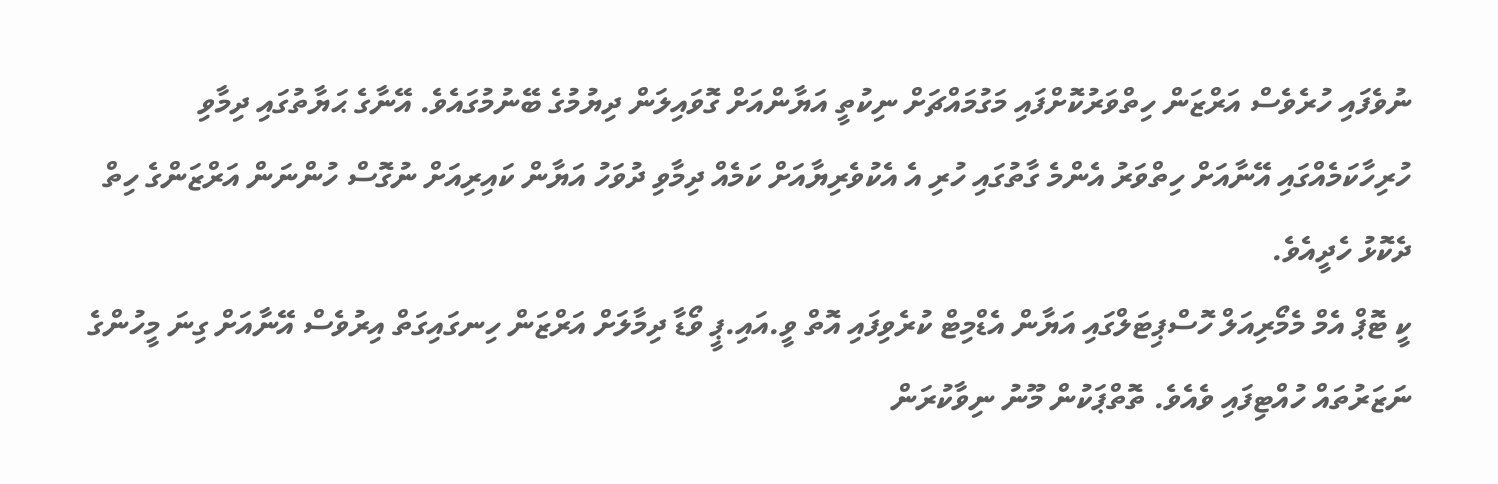ނުވެފައި ހުރެވެސް އަރްޒަން ހިތްވަރުކޮށްފައި މަގުމައްޗަށް ނިކުތީ އަޔާންއަށް ގޮވައިލަން ދިޔުމުގެ ބޭނުމުގައެވެ. އޭނާގެ ޙަޔާތުގައި ދިމާވި ހުރިހާކަމެއްގައި އޭނާއަށް ހިތްވަރު އެންމެ ގާތުގައި ހުރި އެ އެކުވެރިޔާއަށް ކަމެއް ދިމާވި ދުވަހު އަޔާން ކައިރިއަށް ނުގޮސް ހުންނަން އަރްޒަންގެ ހިތް ދެކޮޅު ހެދީއެވެ.
ކީ ޓޮޕް އެމް މެމޯރިއަލް ހޮސްޕިޓަލްގައި އަޔާން އެޑްމިޓް ކުރެވިފައި އޮތް ވީ.އައި.ޕީ ވޯޑާ ދިމާލަށް އަރްޒަން ހިނގައިގަތް އިރުވެސް އޭނާއަށް ގިނަ މީހުންގެ ނަޒަރުތައް ހުއްޓިފައި ވެއެވެ. ތޮތްޕަކުން މޫނު ނިވާކުރަން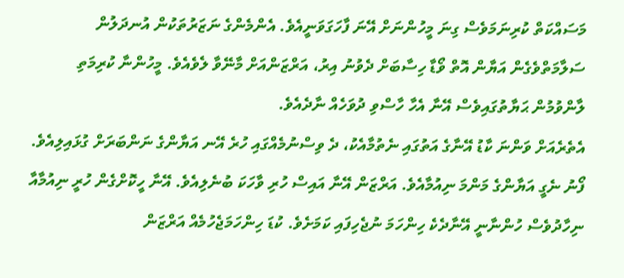މަސައްކަތް ކުރިނަމަވެސް ގިނަ މީހުންނަށް އޭނަ ފާހަގަވަނީއެވެ. އެންމެންގެ ނަޒަރުތަކުން އުނދަލުން ސަލާމަތްވެގެން އަޔާން އޮތް ވޯޑާ ހިސާބަށް ދެވުނު އިރު، އަރްޒަންއަށް މާނޭވާ ލެވެއެވެ. މީހުންނާ ކުރިމަތި ލާންވުމުން ޙަޔާތުގައިވެސް އޭނާ އެހާ ހާސްވި ދުވަހެއް ނާދެއެވެ.
އެތެރެއަށް ވަންނަ ކާޑު އޭނާގެ އަތުގައި ނެތުމާއެކު، ދެ ވިސްނުމެއްގައި ހުރެ އޭނ އަޔާންގެ ނަންބަރަށް ގުޅައިލިއެވެ. ފޯނު ނެގީ އަޔާންގެ މަންމަ ނިއުމާއެވެ. އަރްޒަން އޭނާ އައިސް ހުރި ވާހަކަ ބުނެލިއެވެ. އޭނާ ހީކޮށްގެން ހުރީ ނިއުމާއާ ނިހާދުވެސް ހުންނާނީ އޭނާދެކެ ހިންހަމަ ނުޖެހިފައި ކަމަށެވެ. ކުޑަ ހިންހަމަޖެހުމެއް އަރްޒަން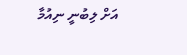އަށް ލިބުނީ ނިއުމާ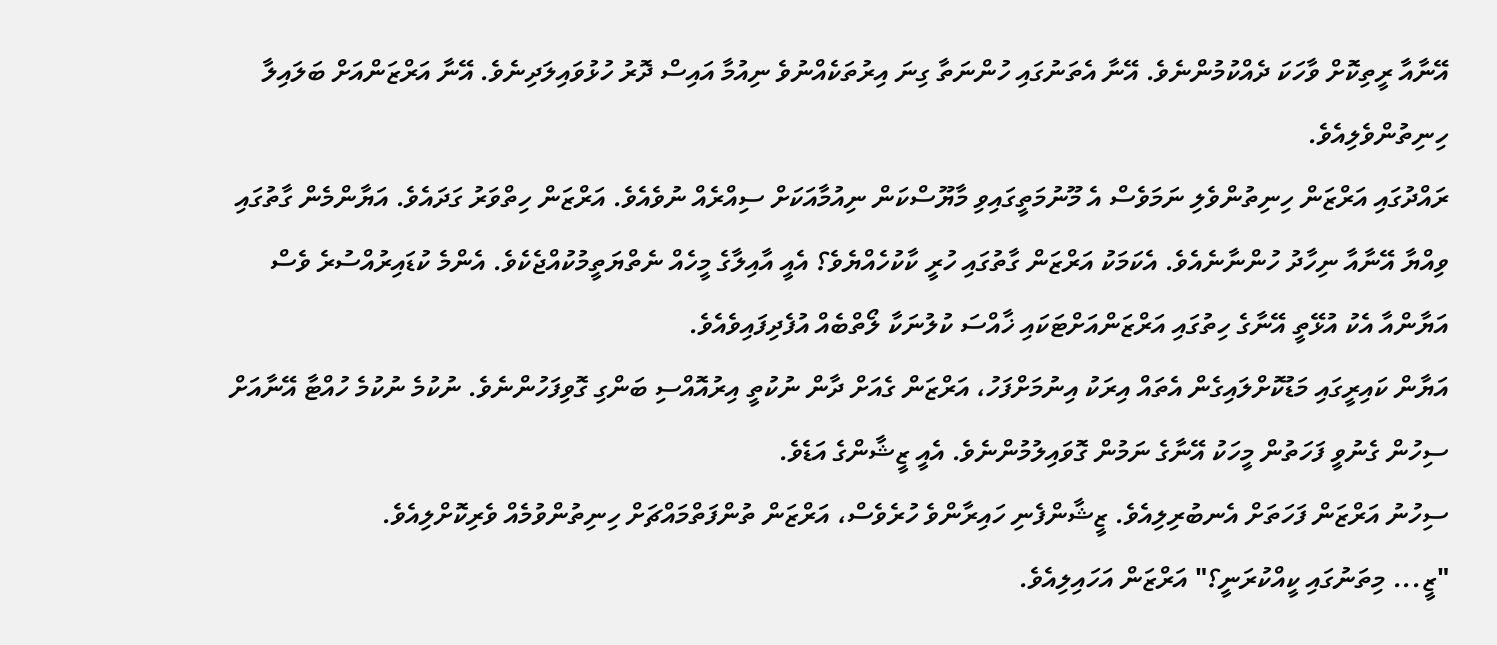އޭނާއާ ރީތިކޮށް ވާހަކަ ދެއްކުމުންނެވެ. އޭނާ އެތަނުގައި ހުންނަތާ ގިނަ އިރުތަކެއްނުވެ ނިއުމާ އައިސް ދޮރު ހުޅުވައިލަދިނެވެ. އޭނާ އަރްޒަންއަށް ބަލައިލާ ހިނިތުންވެލިއެވެ.
ރައްދުގައި އަރްޒަން ހިނިތުންވެލި ނަމަވެސް އެ މޫނުމަތީގައިވި މާޔޫސްކަން ނިއުމާއަކަށް ސިއްރެއް ނުވެއެވެ. އަރްޒަން ހިތްވަރު ގަދައެވެ. އަޔާންމެން ގާތުގައި ވިއްޔާ އޭނާއާ ނިހާދު ހުންނާނެއެވެ. އެކަމަކު އަރްޒަން ގާތުގައި ހުރީ ކާކުހެއްޔެވެ؟ އެއީ އާއިލާގެ މީހެއް ނެތްޔަތީމުކުއްޖެކެވެ. އެންމެ ކުޑައިރުއްސުރެ ވެސް އަޔާންއާ އެކު އުޅޭތީ އޭނާގެ ހިތުގައި އަރްޒަންއަށްޓަކައި ޚާއްސަ ކުލުނަކާ ލޯތްބެއް އުފެދިފައިވެއެވެ.
އަޔާން ކައިރީގައި މަޑުކޮށްލައިގެން އެތައް އިރަކު އިނުމަށްފަހު، އަރްޒަން ގެއަށް ދާން ނުކުތީ އިރުއޮއްސި ބަންގި ގޮވިފަހުންނެވެ. ނުކުމެ ނުކުމެ ހުއްޓާ އޭނާއަށް ސިހުން ގެނުވީ ފަހަތުން މީހަކު އޭނާގެ ނަމުން ގޮވައިލުމުންނެވެ. އެއީ ޒީޝާންގެ އަޑެވެ.
ސިހުނު އަރްޒަން ފަހަތަށް އެނބުރިލިއެވެ. ޒީޝާންފެނި ހައިރާންވެ ހުރެވެސް، އަރްޒަން ތުންފަތްމައްޗަށް ހިނިތުންވުމެއް ވެރިކޮށްލިއެވެ.
"ޒީ... މިތަނުގައި ކީއްކުރަނީ؟" އަރްޒަން އަހައިލިއެވެ.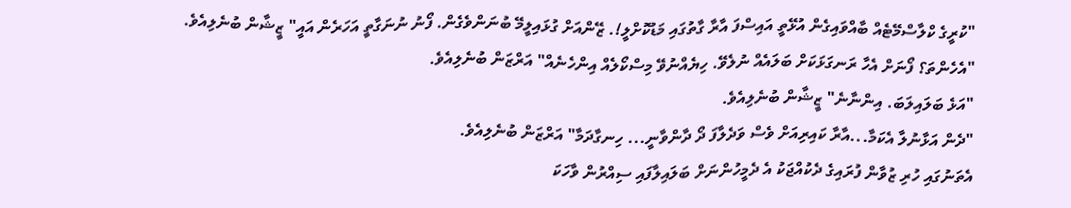"ކުރީގެ ކްލާސްމޭޓެއް ބާއްވައިގެން އުޅޭތީ އައިސްފަ އާރާ ގާތުގައި މަޑުކޮށްލީ!. ޒޭންއަށް ގުޅައިލީމޭ ބުނަންވެގެން. ފޯނު ނުނަގާތީ އަހަރެން އައީ" ޒީޝާން ބުނެލިއެވެ.
"އެހެންތަ؟ ފޯނަށް އެހާ ރަނގަޅަކަށް ބަލައެއް ނުލެވޭ. ހިޔެއްނުވޭ މިސްކޯލެއް އިންހެނެއް" އަރްޒަން ބުނެލިއެވެ.
"އަޅެ ބަލައިލަބަ. އިންނާނެ" ޒީޝާން ބުނެލިއެވެ.
"ދެން އަޅާނުލާ އެކަމާ...އާރާ ކައިރިއަށް ވެސް ވަދެލާފަ ދޯ ދާންވާނީ... ހިނގާދަމާ" އަރްޒަން ބުނެލިއެވެ.
އެތަނުގައި ހުރި ޒުވާން ފުރައިގެ ދެކުއްޖަކު އެ ދެމީހުންނަށް ބަލައިލާފައި ސިއްރުން ވާހަކަ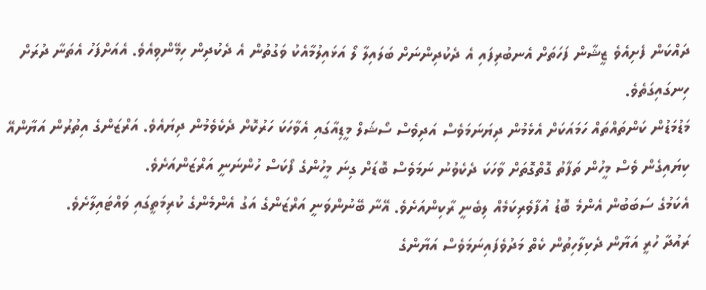ދައްކަން ފެށިއެވެ ޒީޝާން ފަހަތަށް އެނބުރިފައި އެ ދެކުދިންނަށް ބަލައިލާ ލޯ އަޅައިލުމާއެކު ވަގުތުން އެ ދެކުދިން ހިމޭންވިއެވެ. އެއަށްފަހު އެތަނާ ދުރަށް ހިނގައިގަތެވެ.
މަޑުމަޑުން ކަންތައްތައް ހަމައަކަށް އެޅެމުން ދިޔަނަމަވެސް އަދިވެސް ސޯޝަލް މީޑިއާގައި އެވާހަކަ ހަރުކޮށް ދެކެވެމުން ދިޔައެވެ. އަރްޒަންގެ އިތުރުން އަޔާންއޭ ކިޔައިގެން ވެސް މީހުން ތަފާތު ގޮތްގޮތަށް ވާހަކަ ދެކެވުނު ނަމަވެސް ބޮޑަށް ގިނަ މީހުންގެ ފޯކަސް ހުންނަނީ އަރްޒަންއަށެވެ.
އެކަމުގެ ސަބަބުން އެންމެ ބޮޑު އުފާވެރިކަމެއް ލިބެނީ ރާކިންއަށެވެ. އޭނާ ބޭނުންވަނީ އަރްޒަންގެ އަގު އެންމެންގެ ކުރިމަތީގައި ވައްޓައިލާށެވެ.
ރައުދާ ހުރީ އަޔާން ދެކިލާހިތުން ކެތް މަދުވެފައިނަމަވެސް އަޔާންގެ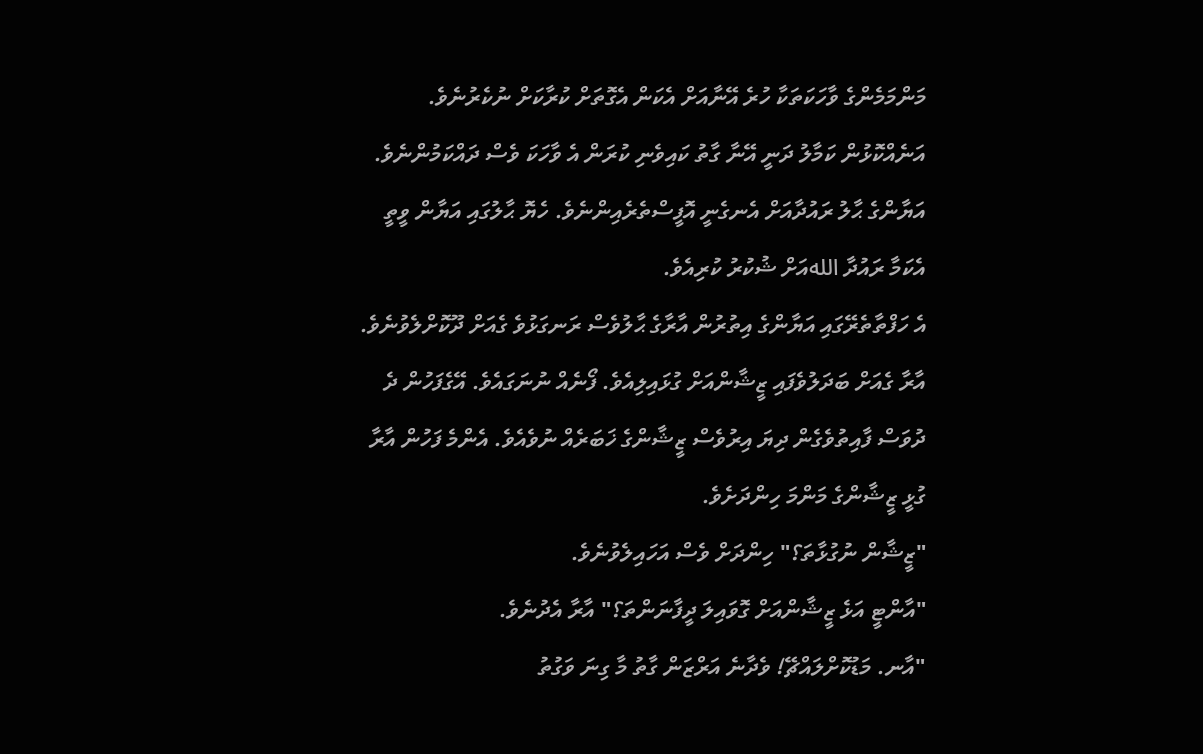މަންމަމެންގެ ވާހަކަތަކާ ހުރެ އޭނާއަށް އެކަން އެގޮތަށް ކުރާކަށް ނުކެރުނެވެ. އަނެއްކޮޅުން ކަމާލު ދަނީ އޭނާ ގާތު ކައިވެނި ކުރަން އެ ވާހަކަ ވެސް ދައްކަމުންނެވެ. އަޔާންގެ ޙާލު ރައުދާއަށް އެނގެނީ އޮފީސްތެރެއިންނެވެ. ހެޔޮ ޙާލުގައި އަޔާން ވީތީ އެކަމާ ރައުދާ اللهއަށް ޝުކުރު ކުރިއެވެ.
އެ ހަފްތާތެރޭގައި އަޔާންގެ އިތުރުން އާރާގެ ޙާލުވެސް ރަނގަޅުވެ ގެއަށް ދޫކޮށްލެވުނެވެ. އާރާ ގެއަށް ބަދަލުވެފައި ޒީޝާންއަށް ގުޅައިލިއެވެ. ފޯނެއް ނުނަގައެވެ. އޭގެފަހުން ދެ ދުވަސް ފާއިތުވެގެން ދިޔަ އިރުވެސް ޒީޝާންގެ ޚަބަރެއް ނުވެއެވެ. އެންމެ ފަހުން އާރާ ގުޅީ ޒީޝާންގެ މަންމަ ހިންދަށެވެ.
"ޒީޝާން ނުގުޅާތަ؟" ހިންދަށް ވެސް އަހައިލެވުނެވެ.
"އާންޓީ އަޅެ ޒީޝާންއަށް ގޮވައިލަ ދީފާނަންތަ؟" އާރާ އެދުނެވެ.
"އާނ. މަޑުކޮށްލައްޗޭ! ވެދާނެ އަރްޒަން ގާތު މާ ގިނަ ވަގުތު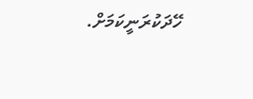ހޭދަކުރަނީކަމަށް.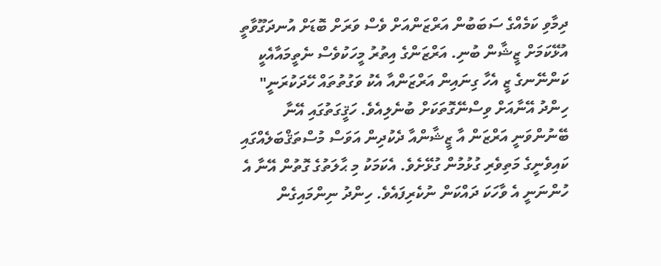ދިމާވި ކަމެއްގެ ސަބަބުން އަރްޒަންއަށް ވެސް ވަރަށް ބޮޑަށް އުނދަގޫވާތީ އުޅޭކަމަށް ޒީޝާން ބުނި. އަރްޒަންގެ އިތުރު މީހަކުވެސް ނެތީމައާއެކީ ކަންނޭނގެ ޒީ އެހާ ގިނައިން އަރްޒަންއާ އެކު ވަގުތުތައް ހޭދަކުރަނީ" ހިންދު އޭނާއަށް ވިސްނޭގޮތަކަށް ބުނެލިއެވެ. ހަޤީގަތުގައި އޭނާ ބޭނުންވަނީ އަރްޒަން އާ ޒީޝާންއާ ދެކުދިން އަވަސް މުސްތަޤްބަލެއްގައި ކައިވެނީގެ މަތިވެރި ގުޅުމުން ގުޅޭށެވެ. އެކަމަކު މި ޙާލަތުގެ ގޮތުން އޭނާ އެ ހުންނަނީ އެ ވާހަކަ ދައްކަން ނުކެރިފައެވެ. ހިންދު ނިންމައިގެން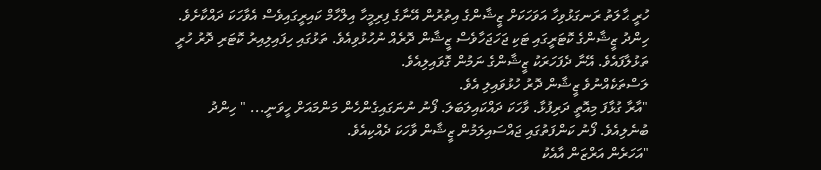ހުރީ ޙާލަތު ރަނގަޅުވިހާ އަވަހަކަށް ޒީޝާންގެ އިތުރުން އޭނާގެ ފިރިމީހާ އިލްހާމް ކައިރީގައިވެސް އެވާހަކަ ދައްކާށެވެ.
ހިންދު ޒީޝާންގެ ކޮޓަރީގައި ޓަކި ޖަހަޖަހާވެސް ޒީޝާން ދޮރެއް ނުހުޅުވިއެވެ. ތަޅުގައި ހިފައިލިއިރު ކޮޓަރި ދޮރު ހުރީ ތަޅުލާފައެވެ. އޭނާ ދެފަހަރަކު ޒީޝާންގެ ނަމުން ގޮވައިލިއެވެ.
ލަސްތަކެއްނުވެ ޒީޝާން ދޮރު ހުޅުވައިލި އެވެ.
"އާރާ ގުޅާފަ މިއޮތީ ދަރިފުޅާ. ވާހަކަ ދައްކައިލަބަލަ. ފޯނު ނުނަގައިގެންހެން މަންމައަށް ހީވަނީ... " ހިންދު ބުނެލިއެވެ. ފޯނު ކަންފަތުގައި ޖައްސައިލަމުން ޒީޝާން ވާހަކަ ދެއްކިއެވެ.
"އަހަރެން އަރްޒަން އާއެކު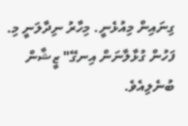ގިނައިން މިއުޅެނީ. މިހާރު ނިދާލަނީ މި. ފަހުން ގުޅާލާނަން އިނގޭ" ޒީޝާން ބުނެލިއެވެ.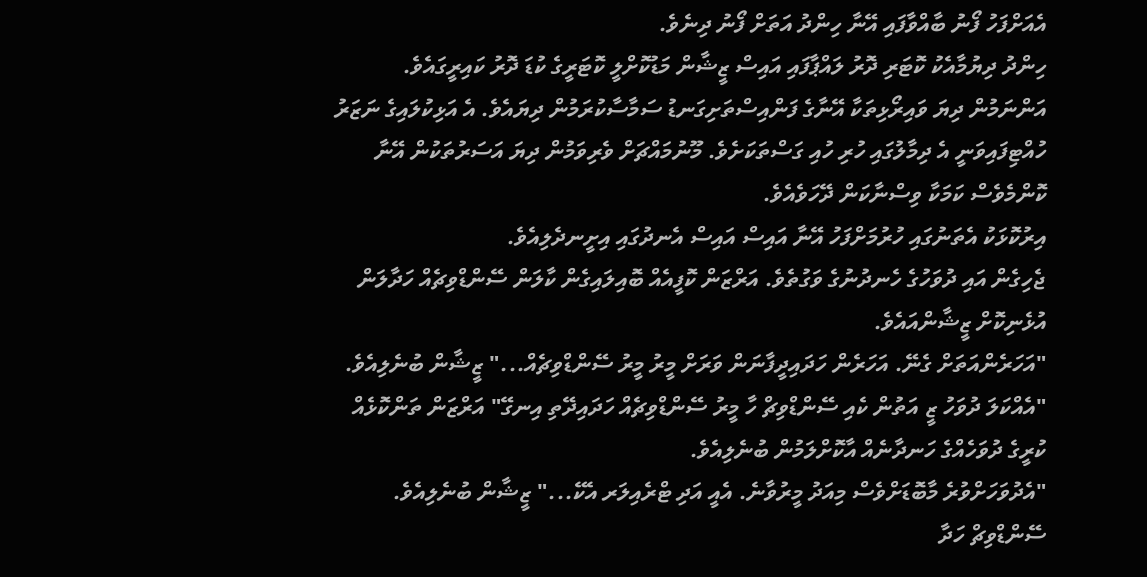އެއަށްފަހު ފޯނު ބާއްވާފައި އޭނާ ހިންދު އަތަށް ފޯނު ދިނެވެ.
ހިންދު ދިޔުމާއެކު ކޮޓަރި ދޮރު ލައްޕާފައި އައިސް ޒީޝާން މަޑުކޮށްލީ ކޮޓަރީގެ ކުޑަ ދޮރު ކައިރީގައެވެ. އަންނަމުން ދިޔަ ވައިރޯޅިތަކާ އޭނާގެ ފަންއިސްތަށިގަނޑު ސަމާސާކުރަމުން ދިޔައެވެ. އެ އަޅިކުލައިގެ ނަޒަރު ހުއްޓިފައިވަނީ އެ ދިމާލުގައި ހުރި ހުއި ގަސްތަކަށެވެ. މޫނުމައްޗަށް ވެރިވަމުން ދިޔަ އަސަރުތަކުން އޭނާ ކޮންމެވެސް ކަމަކާ ވިސްނާކަން ދޭހަވެއެވެ.
އިރުކޮޅަކު އެތަނުގައި ހުރުމަށްފަހު އޭނާ އައިސް އައިސް އެނދުގައި އިށީނދެލިއެވެ.
ޖެހިގެން އައި ދުވަހުގެ ހެނދުނުގެ ވަގުތެވެ. އަރްޒަން ކޮފީއެއް ބޮއިލައިގެން ކާލަން ސޭންޑްވިޗެއް ހަދާލަން އުޅެނިކޮށް ޒީޝާންއައެވެ.
"އަހަރެންއަތަށް ގެނޭ. އަހަރެން ހަދައިދީފާނަން ވަރަށް މީރު މީރު ސޭންޑްވިޗެއް..." ޒީޝާން ބުނެލިއެވެ.
"އެއްކަލަ ދުވަހު ޒީ އަތުން ކެއި ސޭންޑްވިޗް ހާ މީރު ސޭންޑްވިޗެއް ހަދައިދޭތި އިނގޭ" އަރްޒަން ތަންކޮޅެއް ކުރީގެ ދުވަހެއްގެ ހަނދާނެއް އާކޮށްލަމުން ބުނެލިއެވެ.
"އެދުވަހަށްވުރެ މާބޮޑަށްވެސް މިއަދު މީރުވާނެ. އެއީ އަދި ޓްރެއިލަރ އެކޭ..." ޒީޝާން ބުނެލިއެވެ. ސޭންޑްވިޗް ހަދާ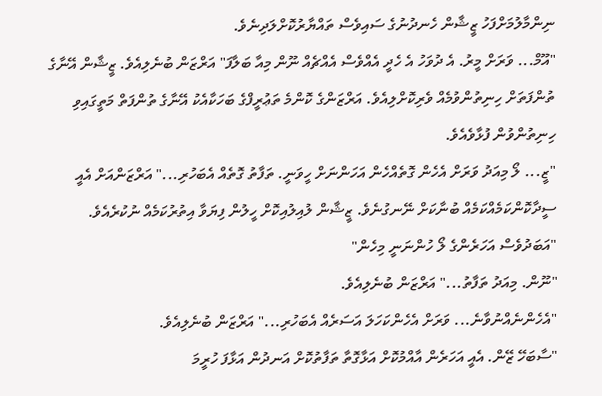ނިންމާލުމަށްފަހު ޒީޝާން ހެނދުނުގެ ސައިވެސް ތައްޔާރުކޮށްލަދިނެވެ.
"އޫމް... ވަރަށް މީރު. އެ ދުވަހު އެ ހެދީ އެއްވެސް އެއްޗެއް ނޫން މިއާ ބަލާފަ" އަރްޒަން ބުނެލިއެވެ. ޒީޝާން އޭނާގެ ތުންފަތަށް ހިނިތުންވުމެއް ވެރިކޮށްލިއެވެ. އަރްޒަންގެ ކޮންމެ ތަޢުރީފްގެ ބަހަކާއެކު އޭނާގެ ތުންފަތް މަތީގައިވި ހިނިތުންވުން ފުޅާވެއެވެ.
"ޒީ... ލޯ މިއަދު ވަރަށް އެހެން ގޮތެއްހެން އަހަންނަށް ހީވަނީ. ތަފާތު ގޮތެއް އެބަހުރި..." އަރްޒަންއަށް އެއީ ސީދާކޮންކަމެއްކަމެއް ބުނާކަށް ނޭނގުނެވެ. ޒީޝާން ލުއިލުއިކޮށް ހީލުން ފިޔަވާ އިތުރުކަމެއް ނުކުރެއެވެ.
"އަބަދުވެސް އަހަރެންގެ ލޯ ހުންނަނީ މިހެން"
"ނޫން. މިއަދު ތަފާތު..." އަރްޒަން ބުނެލިއެވެ.
"އެހެންނެއްނުވާނެ... ވަރަށް އެހެންކަހަލަ އަސަރެއް އެބަހުރި..." އަރްޒަން ބުނެލިއެވެ.
"ސާބަހޭ ޒޭން. އެއީ އަހަރެން އާއްމުކޮށް އަޅާގޮތާ ތަފާތުކޮށް އަނދުން އަޅާފަ ހުރީމަ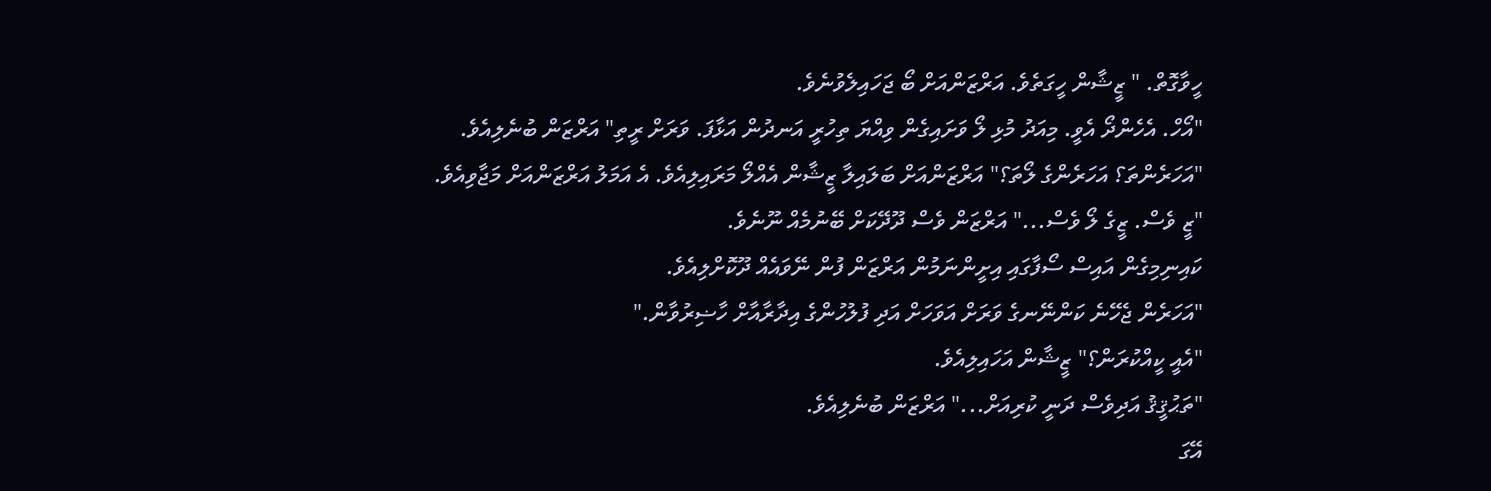ހީވާގޮތް. " ޒީޝާން ހީގަތެވެ. އަރްޒަންއަށް ބޯ ޖަހައިލެވުނެވެ.
"އޯހް. އެހެންދޯ އެވީ. މިއަދު މުޅި ލޯ ވަށައިގެން ވިއްޔަ ތިހުރީ އަނދުން އަޅާފަ. ވަރަށް ރީތި" އަރްޒަން ބުނެލިއެވެ.
"އަހަރެންތަ؟ އަހަރެންގެ ލޯތަ؟" އަރްޒަންއަށް ބަލައިލާ ޒީޝާން އެއްލޯ މަރައިލިއެވެ. އެ އަމަލު އަރްޒަންއަށް މަޖާވިއެވެ.
"ޒީ ވެސް. ޒީގެ ލޯ ވެސް..." އަރްޒަން ވެސް ދޫދޭކަށް ބޭނުމެއް ނޫނެވެ.
ކައިނިމިގެން އައިސް ސޯފާގައި އިށީންނަމުން އަރްޒަން ފުން ނޭވައެއް ދޫކޮށްލިއެވެ.
"އަހަރެން ޖެހޭނެ ކަންނޭނގެ ވަރަށް އަވަހަށް އަދި ފުލުހުންގެ އިދާރާއާށް ހާޟިރުވާން."
"އެއީ ކީއްކުރަން؟" ޒީޝާން އަހައިލިއެވެ.
"ތަޙުޤީޤު އަދިވެސް ދަނީ ކުރިއަށް..." އަރްޒަން ބުނެލިއެވެ.
އޭގަ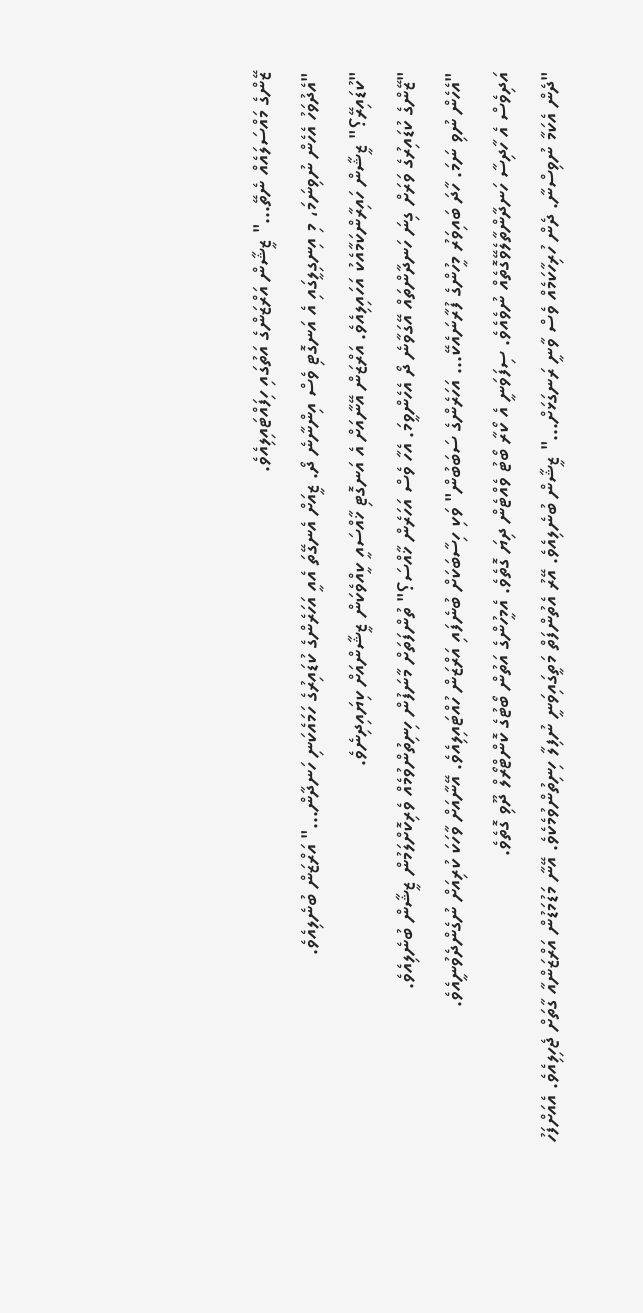ޒޭންގެ މައްސަލައެއް ނެތޭ..." ޒީޝާން އަރްޒަންގެ އަތުގައި ހިފައްޓައިލިއެވެ.
"އެދުވަހު އެހެން ނުވިނަމަ، މި އިނގިލީގައި އެ އަނގޮޓި ވެސް އިންނާނެ ދޯ. ޒީއަށް އެނގޭތަ އެއީ އަހަރެންގެ ކުޑައިރުގެ ހަމައެކަނި ހަނދާން..." އަރްޒަން ބުނެލިއެވެ.
"ކުޑައިރޭ؟" ޒީޝާން ހައިރާންކަމާއެކު އަހައިލިއެވެ. އަރްޒަން އޭނާއަށް އެ އަނގޮޓި ޚާއްސައީ ކީއްވެކަން ޒީޝާންއަށް ކިޔައިދިނެވެ.
"ޒޭންގެ ކުޑައިރުގެ ވަރަށް ގިނަ ހަނދާންތައް އޭގަވާނެ ދޯ އެހެންވީމަ. އެހާ ވެސް އަހަރެން ޚާއްސަ؟" ތުންފަތަށް މާނަފުން ހިނިތުންވުމެއް ވެރިކޮށްލަމުން ޒީޝާން ބުނެލިއެވެ.
"އެހެން ނުވި ނަމަ. ހާދަ ބައިވަރު މީހުންގެ ފުރާނައެކޭ... އަހަރެންގެ ސަބަބުން" ވަކި ހިސާބަކަށް ބުނެފައި އަރްޒަން ހުއްޓައިލިއެވެ. އޭނާއަށް ވާހަކަ ކުރިއަށް ނުގެންދެވުނީއެވެ.
އަދިވެސް އެ ހާދިސާ ހަނދާންތާލެވޭގޮތެއް ނުވެއެވެ. ސިފަވަނީ އެ ކޯރާ ބޯޓު ވެއްޓެން ދިޔަ ގޮތެވެ. އެމީހުންގެ އަތުން ބޯޓުގެ ކޮންޓްރޯލް ދޫވި ގޮތެވެ.
"ދެން އެކަމާ ނުވިސްނާ. ދެން ހުރިހާކަމެއް ވެސް ވާނީ ރަނގަޅަށް..." ޒީޝާން ބުނެލިއެވެ. އޭރު އެތުންފަތް މަތީގައިވަނީ ނުފިލާ ހިނިތުންވުމެކެވެ. އޭނާ މަޑުމަޑުން އަރްޒަންއާ ގާތަށް ޖެހިލިއެވެ. އެއަށްފަހު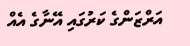އަރްޒަންގެ ކަރުގައި އޭނާގެ އެއް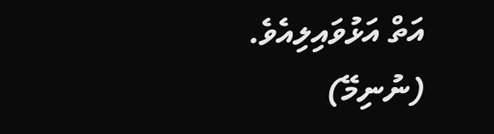އަތް އަޅުވައިލިއެވެ.
(ނުނިމޭ)